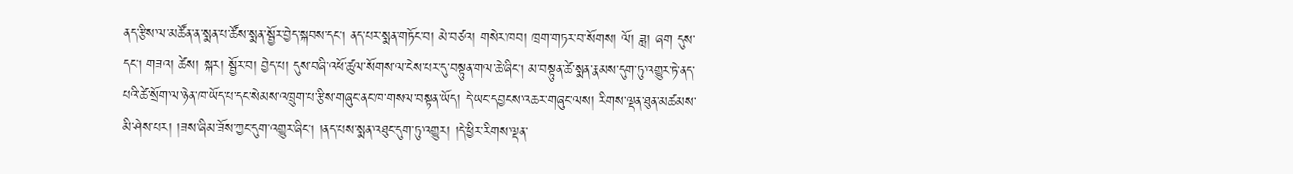ནད་རྩིས་ལ་མཚོན་ན་སྨན་པ་ཚོས་སྨན་སྦྱོར་བྱེད་སྐབས་དང། ནད་པར་སྨན་གཏོང་བ། མེ་བཙའ། གསེར་ཁབ། ཁྲག་གཏར་བ་སོགས། ལོ། ཟླ། ཞག དུས་དང། གཟའ། ཚེས། སྐར། སྦྱོར་བ། བྱེད་པ། དུས་བཞི་འཕོ་ཚུལ་སོགས་ལ་ངེས་པར་དུ་བསྟུན་གལ་ཆེ་ཞིང། མ་བསྟུན་ཚེ་སྨན་རྣམས་དུག་ཏུ་འགྱུར་ཏེ་ནད་པའི་ཚེ་སྲོག་ལ་ཉེན་ཁ་ཡོད་པ་དང་སེམས་འཁྲུག་པ་རྩིས་གཞུང་ནང་ཁ་གསལ་བསྟན་ཡོད། དེ་ཡང་དབྱངས་འཆར་གཞུང་ལས། རིགས་ལྡན་ཐུན་མཚམས་མི་ཤེས་པར། །ཟས་ཞིམ་ཟོས་ཀྱང་དུག་འགྱུར་ཞིང། །ནད་པས་སྨན་འཐུང་དུག་ཏུ་འགྱུར། །དེ་ཕྱིར་རིགས་ལྡན་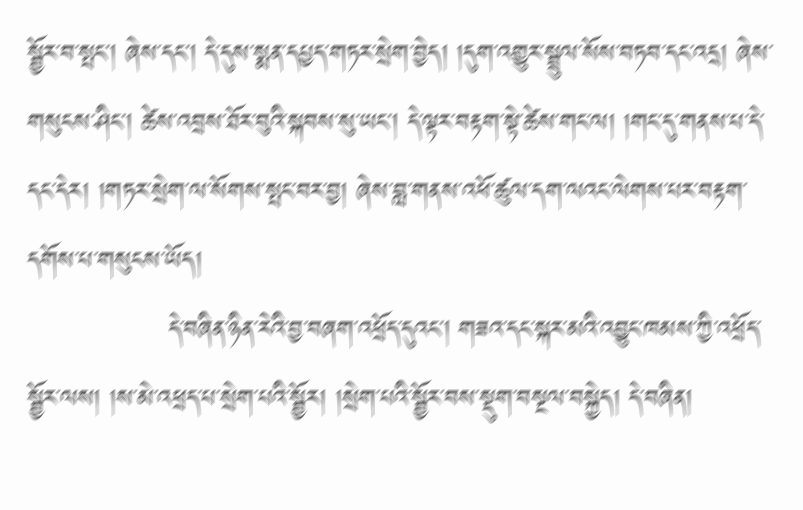སྦྱོར་བ་སྤང། ཞེས་དང། དེ་དུས་སྨན་དཔྱད་གཏར་སྲེག་བྱེད། །དུག་འགྱུར་སྦྲུལ་སོས་བཏབ་དང་འདྲ། ཞེས་གསུངས་ཤིང། ཚེས་འབྲས་ཐོར་བུའི་སྐབས་སུ་ཡང། དེ་ལྟར་བརྟག་སྟེ་ཚེས་གང་ལ། །གང་དུ་གནས་པ་དེ་དང་དེར། །གཏར་སྲེག་ལ་སོགས་སྤང་བར་བྱ། ཞེས་བླ་གནས་འཕོ་ཚུལ་དག་ལའང་ལེགས་པར་བརྟག་དགོས་པ་གསུངས་ཡོད།
                དེ་བཞིན་ཉིན་རེའི་བྱ་བཞག་འཕྲོད་དུའང། གཟའ་དང་སྐར་མའི་འབྱུང་ཁམས་ཀྱི་འཕྲོད་སྦྱོར་ལས། །ས་མེ་འཕྲད་པ་སྲེག་པའི་སྦྱོར། །སྲེག་པའི་སྦྱོར་བས་སྡུག་བསྔལ་བསྐྱེད། དེ་བཞིན།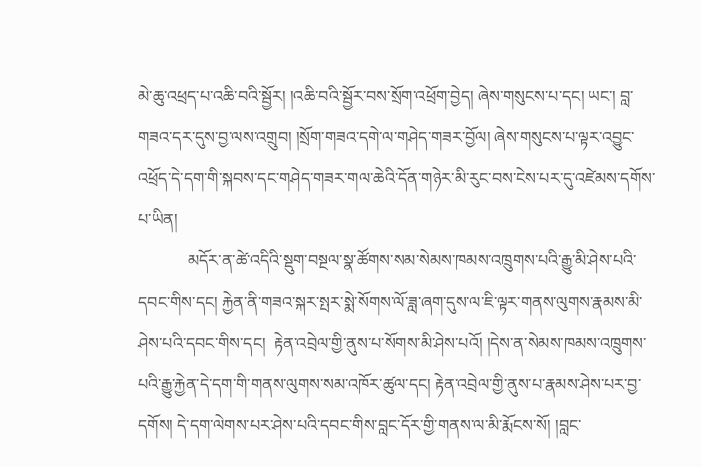མེ་ཆུ་འཕྲད་པ་འཆི་བའི་སྦྱོར། །འཆི་བའི་སྦྱོར་བས་སྲོག་འཕྲོག་བྱེད། ཞེས་གསུངས་པ་དང། ཡང་། བླ་གཟའ་དར་དུས་བྱ་ལས་འགྲུབ། །སྲོག་གཟའ་དགེ་ལ་གཤེད་གཟར་བྱོལ། ཞེས་གསུངས་པ་ལྟར་འབྱུང་འཕྲོད་དེ་དག་གི་སྐབས་དང་གཤེད་གཟར་གལ་ཆེའི་དོན་གཉེར་མི་རུང་བས་ངེས་པར་དུ་འཛེམས་དགོས་པ་ཡིན།
            མདོར་ན་ཚེ་འདིའི་སྡུག་བསྔལ་སྣ་ཚོགས་སམ་སེམས་ཁམས་འཁྲུགས་པའི་རྒྱུ་མི་ཤེས་པའི་དབང་གིས་དང། རྐྱེན་ནི་གཟའ་སྐར་སྤར་སྨེ་སོགས་ལོ་ཟླ་ཞག་དུས་ལ་ཇི་ལྟར་གནས་ལུགས་རྣམས་མི་ཤེས་པའི་དབང་གིས་དང།  རྟེན་འབྲེལ་གྱི་ནུས་པ་སོགས་མི་ཤེས་པའོ། །དེས་ན་སེམས་ཁམས་འཁྲུགས་པའི་རྒྱུ་རྐྱེན་དེ་དག་གི་གནས་ལུགས་སམ་འཁོར་ཚུལ་དང། རྟེན་འབྲེལ་གྱི་ནུས་པ་རྣམས་ཤེས་པར་བྱ་དགོས། དེ་དག་ལེགས་པར་ཤེས་པའི་དབང་གིས་བླང་དོར་གྱི་གནས་ལ་མི་རྨོངས་སོ། །བླང་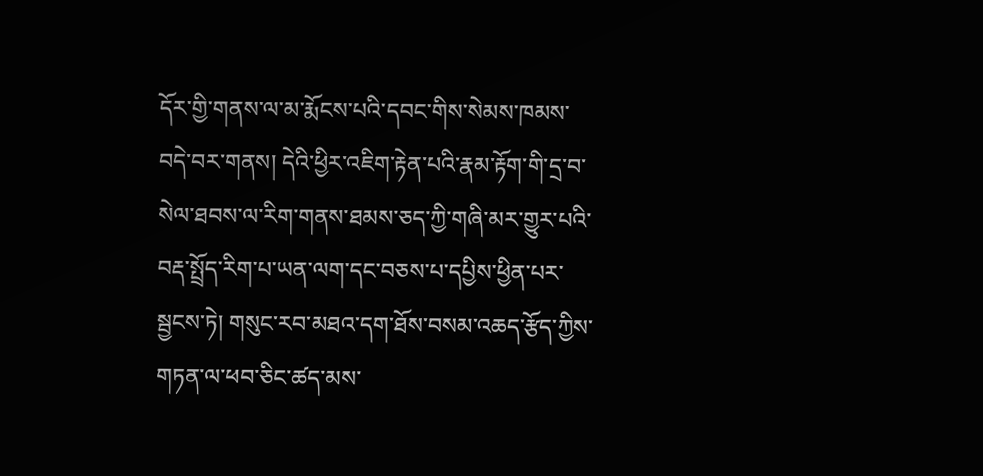དོར་གྱི་གནས་ལ་མ་རྨོངས་པའི་དབང་གིས་སེམས་ཁམས་བདེ་བར་གནས། དེའི་ཕྱིར་འཇིག་རྟེན་པའི་རྣམ་རྟོག་གི་དྲ་བ་སེལ་ཐབས་ལ་རིག་གནས་ཐམས་ཅད་ཀྱི་གཞི་མར་གྱུར་པའི་བརྡ་སྤྲོད་རིག་པ་ཡན་ལག་དང་བཅས་པ་དཔྱིས་ཕྱིན་པར་སྦྱངས་ཏེ། གསུང་རབ་མཐའ་དག་ཐོས་བསམ་འཆད་རྩོད་ཀྱིས་གཏན་ལ་ཕབ་ཅིང་ཚད་མས་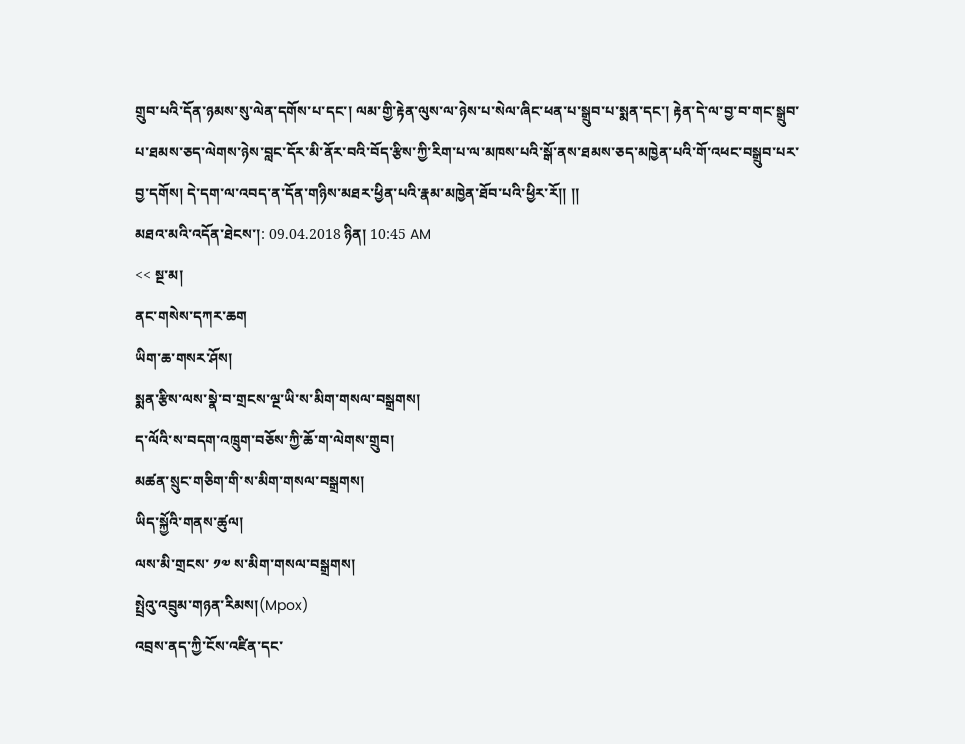གྲུབ་པའི་དོན་ཉམས་སུ་ལེན་དགོས་པ་དང་། ལམ་གྱི་རྟེན་ལུས་ལ་ཉེས་པ་སེལ་ཞིང་ཕན་པ་སྒྲུབ་པ་སྨན་དང་། རྟེན་དེ་ལ་བྱ་བ་གང་སྒྲུབ་པ་ཐམས་ཅད་ལེགས་ཉེས་བླང་དོར་མི་ནོར་བའི་བོད་རྩིས་ཀྱི་རིག་པ་ལ་མཁས་པའི་སྒོ་ནས་ཐམས་ཅད་མཁྱེན་པའི་གོ་འཕང་བསྒྲུབ་པར་བྱ་དགོས། དེ་དག་ལ་འབད་ན་དོན་གཉིས་མཐར་ཕྱིན་པའི་རྣམ་མཁྱེན་ཐོབ་པའི་ཕྱིར་རོ།། །།
མཐའ་མའི་འདོན་ཐེངས་།: 09.04.2018 ཉིན། 10:45 AM
<< སྔ་མ།
ནང་གསེས་དཀར་ཆག
ཡིག་ཆ་གསར་ཤོས།
སྨན་རྩིས་ལས་སྣེ་བ་གྲངས་ལྔ་ཡི་ས་མིག་གསལ་བསྒྲགས།
ད་ལོའི་ས་བདག་འཁྲུག་བཅོས་ཀྱི་ཆོ་ག་ལེགས་གྲུབ།
མཚན་སྲུང་གཅིག་གི་ས་མིག་གསལ་བསྒྲགས།
ཡིད་སྐྱོའི་གནས་ཚུལ།
ལས་མི་གྲངས་ ༡༧ ས་མིག་གསལ་བསྒྲགས།
སྤྲེའུ་འབྲུམ་གཉན་རིམས།(Mpox)
འབྲས་ནད་ཀྱི་ངོས་འཛིན་དང་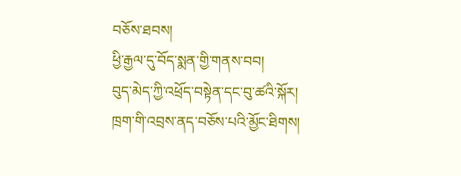བཅོས་ཐབས།
ཕྱི་རྒྱལ་དུ་བོད་སྨན་གྱི་གནས་བབ།
བུད་མེད་ཀྱི་འཕྲོད་བསྟེན་དང་བུ་ཚའི་སྐོར།
ཁྲག་གི་འབྲས་ནད་བཅོས་པའི་མྱོང་ཐིགས།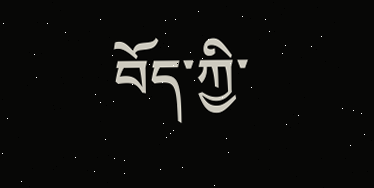བོད་ཀྱི་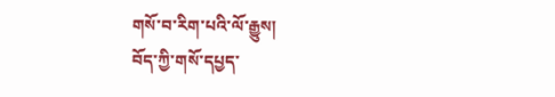གསོ་བ་རིག་པའི་ལོ་རྒྱུས།
བོད་ཀྱི་གསོ་དཔྱད་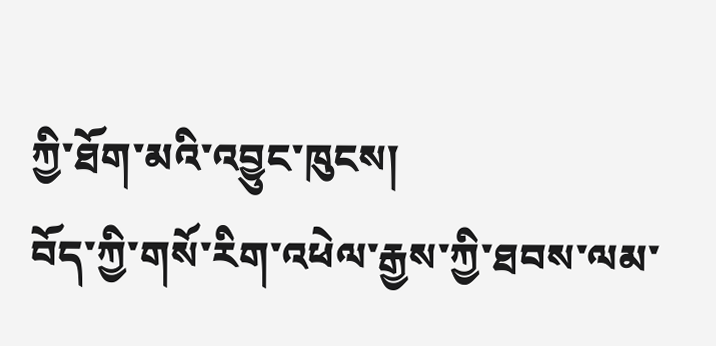ཀྱི་ཐོག་མའི་འབྱུང་ཁུངས།
བོད་ཀྱི་གསོ་རིག་འཕེལ་རྒྱས་ཀྱི་ཐབས་ལམ་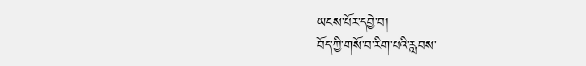ཡངས་པོར་དབྱེ་བ།
བོད་ཀྱི་གསོ་བ་རིག་པའི་རླབས་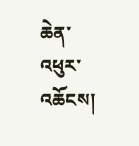ཆེན་འཕུར་འཆོངས།